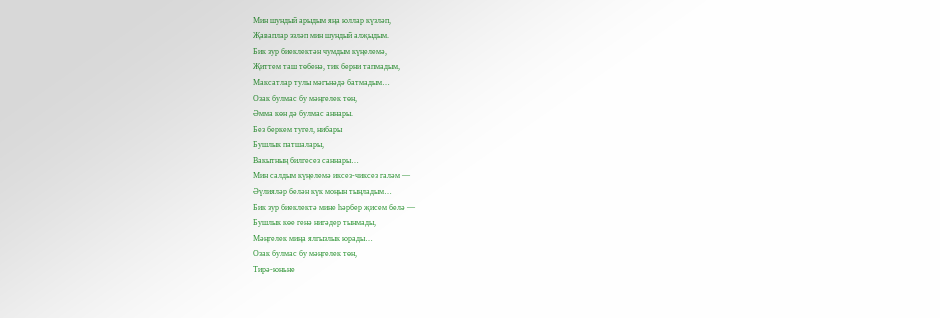Мин шундый арыдым яңа юллар күзләп,
Җаваплар эзләп мин шундый алҗыдым.
Бик зур биеклектән чумдым күңелемә,
Җиттем таш төбенә, тик берни тапмадым,
Максатлар тулы мәгънәдә батмадым…
Озак булмас бу мәңгелек төн,
Әмма көн дә булмас аннары.
Без беркем тугел, нибары
Бушлык патшалары,
Вакытның билгесез саннары…
Мин салдым күңелемә иксез-чиксез галәм —
Әүлияләр белән күк моңын тыңладым…
Бик зур биеклектә мине һәрбер җисем белә —
Бушлык көе генә нигәдер тынмады,
Мәңгелек миңа ялгызлык юрады…
Озак булмас бу мәңгелек төн,
Тирә-юньне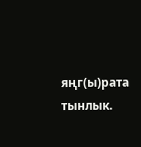яңг(ы)рата тынлык.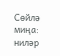Сөйлә миңа: ниләр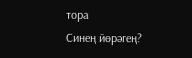тора
Синең йөрәгең?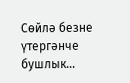Сөйлә безне үтергәнче бушлык…